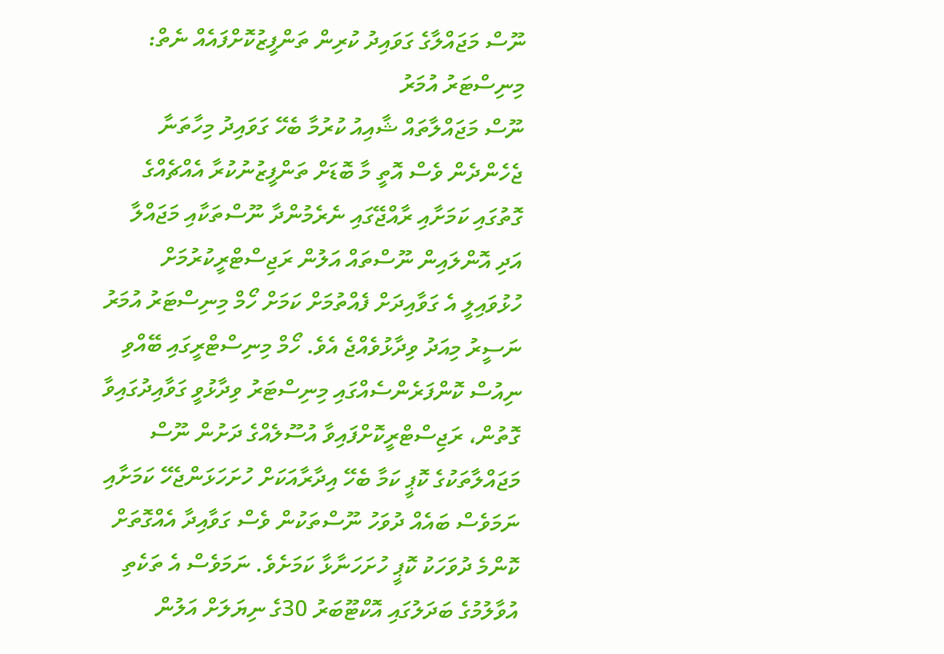ނޫސް މަޖައްލާގެ ގަވައިދު ކުރިން ތަންފީޒުކޮށްފައެއް ނެތް: މިނިސްޓަރު އުމަރު
ނޫސް މަޖައްލާތައް ޝާއިއު ކުރުމާ ބެހޭ ގަވައިދު މިހާތަނާ ޖެހެންދެން ވެސް އޮތީ މާ ބޮޑަށް ތަންފީޒުނުކުރާ އެއްޗެއްގެ ގޮތުގައި ކަމަށާއި ރާއްޖޭގައި ނެރެމުންދާ ނޫސްތަކާއި މަޖައްލާ އަދި އޮންލައިން ނޫސްތައް އަލުން ރަޖިސްޓްރީކުރުމަށް ހުޅުވައިލީ އެ ގަވާއިދަށް ފެއްތުމަށް ކަމަށް ހޯމް މިނިސްޓަރު އުމަރު ނަސީރު މިއަދު ވިދާޅުވެއްޖެ އެވެ. ހޯމް މިނިސްޓްރީގައި ބޭއްވި ނިއުސް ކޮންފަރެންސެއްގައި މިނިސްޓަރު ވިދާޅުވީ ގަވާއިދުގައިވާ ގޮތުން، ރަޖިސްޓްރީކޮށްފައިވާ އުސޫލެއްގެ ދަށުން ނޫސް މަޖައްލާތަކުގެ ކޮޕީ ކަމާ ބެހޭ އިދާރާއަކަށް ހުށަހަޅަންޖެހޭ ކަމަށާއި ނަމަވެސް ބައެއް ދުވަހު ނޫސްތަކުން ވެސް ގަވާއިދާ އެއްގޮތަށް ކޮންމެ ދުވަހަކު ކޮޕީ ހުށަހަނާޅާ ކަމަށެވެ. ނަމަވެސް އެ ތަކެތި އުވާލުމުގެ ބަދަލުގައި އޮކްޓޫބަރު 30ގެ ނިޔަލަށް އަލުން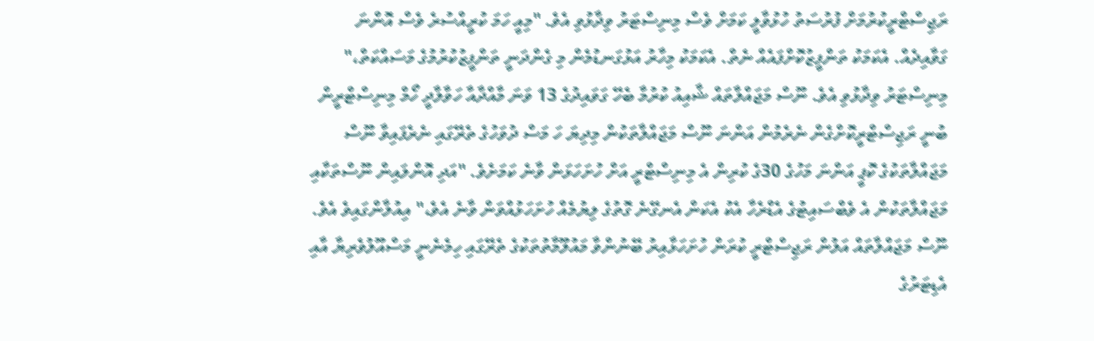ރަޖިސްޓްރީކުރުމަށް ފުރުސަތު ހުޅުވާލީ ކަމަށް ވެސް މިނިސްޓަރު ވިދާޅުވި އެވެ. "މިއީ ހަމަ ކުރީއްސުރެ ވެސް އޮންނަ ގަވާއިދެއް. އެކަމަކު ތަންފީޒުކޮށްފައެއް ނެތް. އެކަމަކު މިހާރު އަޅުގަނޑުމެން މި ގެންދަނީ ތަންފީޒުކުރުމުގެ މަސައްކަތް،" މިނިސްޓަރު ވިދާޅުވި އެވެ. ނޫސް މަޖައްލާތައް ޝާއިއު ކުރުމާ ބެހޭ ގަވައިދުގެ 13 ވަނަ މާއްދާއާ ހަވާލާދީ ހޯމް މިނިސްޓްރީން ބުނީ ރަޖިސްޓްރީކޮށްގެން ނެރެމުން އަންނަ ނޫސް މަޖައްލާތަކުން މިދިޔަ ހަ މަސް ދުވަހުގެ ތެރޭގައި ނެރެފައިވާ ނޫސް މަޖައްލާތަކުގެ ކޮޕީ އަންނަ މަހުގެ 30ގެ ކުރިން އެ މިނިސްޓްރީ އަށް ހުށަހަޅަން ވާނެ ކަމަށެވެ. "އަދި އޮންލައިން ނޫސްތަކާއި މަޖައްލާތަކުން އެ ވެބްސައިޓުގެ އެޑްރެހާ އެކު އެކަން އެނގޭނެ ގޮތުގެ ލިޔުމެއް ހުށަހަޅުއްވަން ވާނެ އެވެ،" އިއުލާންގައިވެ އެވެ. ނޫސް މަޖައްލާތައް އަލުން ރަޖިސްޓްރީ ކުރަން ހުށަހަޅާއިރު ބޭނުންވާ މައުލޫމާތުތަކުގެ ތެރޭގައި ހިމެނެނީ މަސްއޫލުވެރިޔާ އާއި އެޑިޓަރުގެ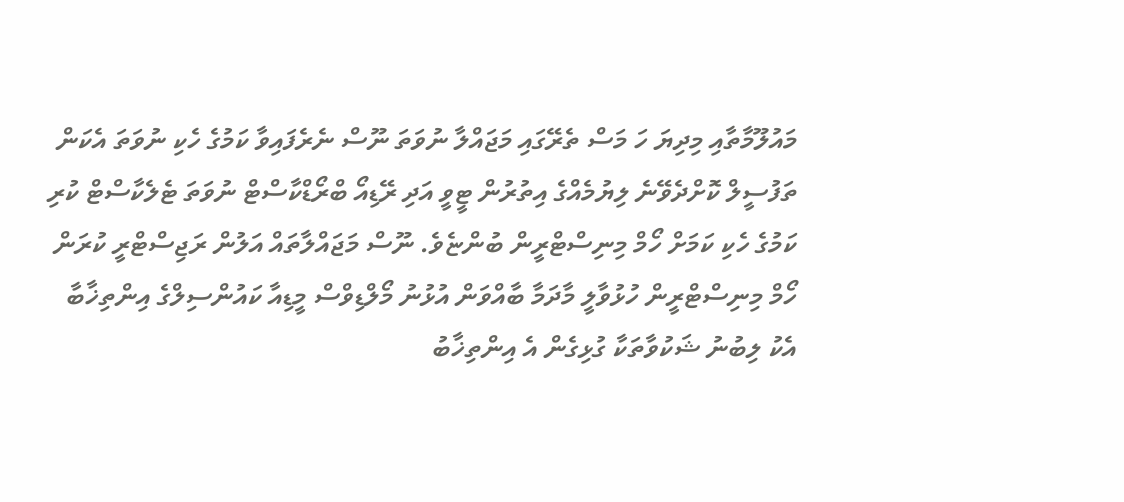މައުލޫމާތާއި މިދިޔަ ހަ މަސް ތެރޭގައި މަޖައްލާ ނުވަތަ ނޫސް ނެރެފައިވާ ކަމުގެ ހެކި ނުވަތަ އެކަން ތަފުސީލް ކޮށްދެވޭނެ ލިޔުމެއްގެ އިތުރުން ޓީވީ އަދި ރޭޑިއޯ ބްރޯޑްކާސްޓް ނުވަތަ ޓެލެކާސްޓް ކުރި ކަމުގެ ހެކި ކަމަށް ހޯމް މިނިސްޓްރީން ބުންޏެވެ. ނޫސް މަޖައްލާތައް އަލުން ރަޖިސްޓްރީ ކުރަން ހޯމް މިނިސްޓްރީން ހުޅުވާލީ މާދަމާ ބާއްވަން އުޅުނު މޯލްޑިވްސް މީޑިއާ ކައުންސިލްގެ އިންތިޚާބާ އެކު ލިބުނު ޝަކުވާތަކާ ގުޅިގެން އެ އިންތިޚާބު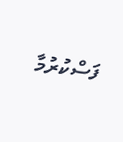ފަސްކުރުމާ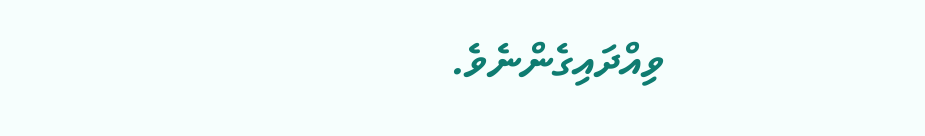ވިއްދައިގެންނެވެ.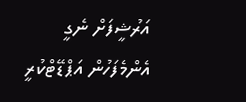އަރުޝީފަށް ނެގީ
އެންމެފަހުން އަޕްޑޭޓްކުރީ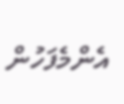އެންމެފަހުން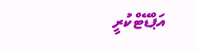އަޕްޑޭޓްކުރީ